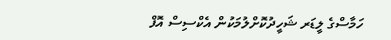ހަމާސްގެ ލީޑަރ ޝަހީދުކޮށްލުމަކުން އެކްސިސް އޮފް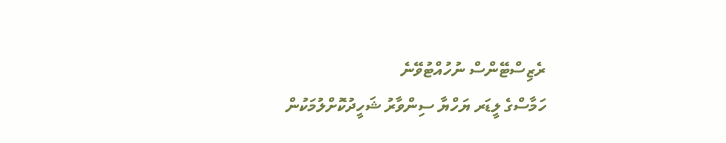ރެޒިސްޓޭންސް ނުހުއްޓުވޭނެ
ހަމާސްގެ ލީޑަރ ޔަހްޔާ ސިންވާރު ޝަހީދުކޮށްލުމަކުން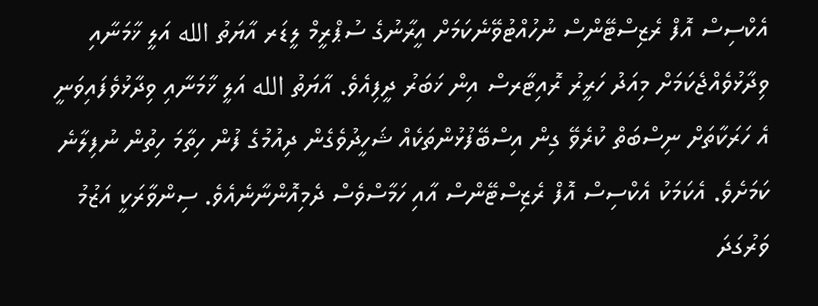އެކްސިސް އޮފް ރެޒިސްޓޭންސް ނުހުއްޓުވޭނެކަމަށް އީރާނުގެ ސުޕްރީމް ލީޑަރ އާޔަތު الله އަލީ ޚާމަނާއި ވިދާޅުވެއްޖެކަމަށް މިއަދު ހަރީރު ރޮއިޓާރސް އިން ޚަބަރު ދީފިއެވެ. އާޔަތު الله އަލީ ޚާމަނާއި ވިދާޅުވެފައިވަނީ އެ ހަރަކާތަށް ނިސްބަތް ކުރެވޭ ގިން އިސްބޭފުޅުންތަކެއް ޝަހީދުވެގެން ދިއުމުގެ ފުން ހިތާމަ ހިތުން ނުފިލާނެ ކަމަށެވެ. އެކަމަކު އެކްސިސް އޮފް ރެޒިސްޓޭންސް އާއި ހަމާސްވެސް ދެމިއޮންނާނެއެވެ. ސިންވާރަކީ އަޒުމު ވަރުގަދަ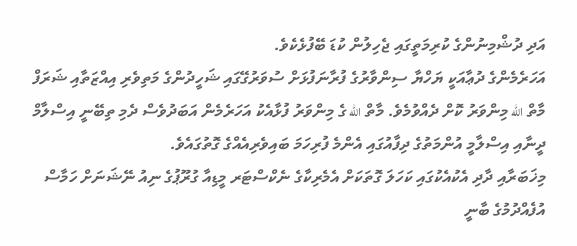އަދި ދުޝްމިނުންގެ ކުރިމަތީގައި ޖެހިލުން ކުޑަ ބޭފުޅެކެވެ.
އަހަރެމެންގެ ދުޢާއަކީ ޔަހްޔާ ސިންވާރުގެ ފުރާނަފުޅަށް ސުވަރުގޭގައި ޝަހީދުންގެ މަތިވެރި އިއްޒަތާއި ޝަރަފް މާތް الله މިންވަރު ކޮށް ދެއްވުމެވެ. މާތް الله ގެ މިންވަރު ފުޅާއެކު އަހަރެމެން އަބަދުވެސް ދެމި ތިބޭނީ އިސްލާމް ދީނާއި އިސްލާމީ އުންމަތުގެ ދިފާއުގައި އެންމެ ފުރިހަމަ ބައިވެރިއެއްގެ ގޮތުގައެވެ.
މިޚަބަރާއި ދާދި އެކުއެކުގައި ކަހަލަ ގޮތަކަށް އެމެރިކާގެ ނެކްސްޓަރ މީޑިއާ ގުރޫޕުގެ ނިއު ނޭޝަނަށް ހަމާސް އުފެއްދުމުގެ ބާނީ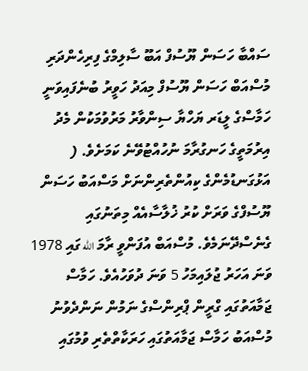ސައްބާ ހަސަން ޔޫސުފް އަބޫ ސާލިމްގެ ފިރިހެންދަރި މުސްއަބް ހަސަން ޔޫސުފް މިއަދު ހަވީރު ބުނެފައިވަނީ ހަމާސްގެ ލީޑަރ ޔަހްޔާ ސިންވާރު މަރުވުމަކުން މެދު އިރުމަތީގެ ހަނގުރާމަ ނުހުއްޓުވޭނެ ކަމަށެވެ. ( އަޅުގަނޑުމެންގެ ކިއުންތެރިންނަށް މަސްއަބު ހަސަން ޔޫސުފްގެ ވަރަށް ކުރު ޚުލާސާއެއް މިތަނުގައި ގެނެސްދޭނަމެވެ. މުސްއަބް އުފަންވީ ރާމަ الله ގައި 1978 ވަނަ އަހަރު ޖުލައިމަހު 5 ވަނަ ދުވަހުއެވެ. ހަމާސް ޖަމާއަތުގައި ގްރީން ޕްރިންސްގެ ނަމުން ނަންދެވުނު މުސްއަބު ހަމާސް ޖަމާއަތުގައި ހަރަކާތްތެރި ވުމުގައި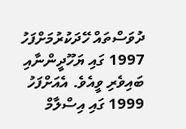ދުވަސްތައް ހޭދަކުރުމަށްފަހު 1997 ގައި ޔަހޫދީންނާއި ބައިވެރި ވީއެވެ. އެއަށްފަހު 1999 ގައި އިސްލާމް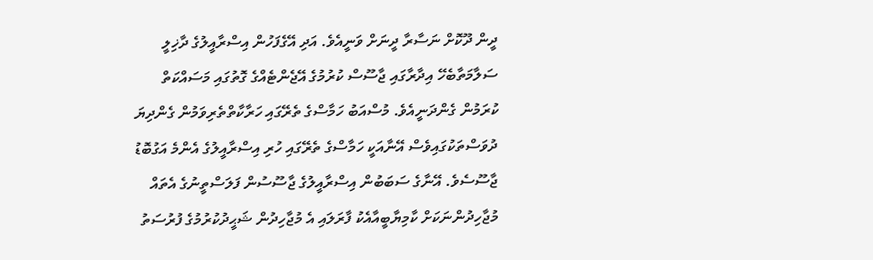ދީން ދޫކޮށް ނަސާރާ ދީނަށް ވަނީއެވެ. އަދި އޭގެފަހުން އިސްރާއީލުގެ ދާޚިލީ ސަލާމަތާބެހޭ އިދާރާގައި ޖާސޫސް ކުރުމުގެ އޭޖެންޓެއްގެ ގޮތުގައި މަސައްކަތް ކުރަމުން ގެންދަނީއެވެ. މުސްއަބު ހަމާސްގެ ތެރޭގައި ހަރާކާތްތެރިވަމުން ގެންދިޔަ ދުވަސްތަކުގައިވެސް އޭނާއަކީ ހަމާސްގެ ތެރޭގައި ހުރި އިސްރާއީލުގެ އެންމެ އަގުބޮޑު ޖާސޫސެވެ. އޭނާގެ ސަބަބުން އިސްރާއީލުގެ ޖާސޫސުން ފަލަސްތީނުގެ އެތައް މުޖާހިދުންނަކަށް ކާމިޔާބީއާއެކު ފާރަލައި އެ މުޖާހިދުން ޝަޙީދުކުރުމުގެ ފުރުސަތު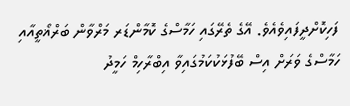ފަހިކޮށްދީފައިވެއެވެ. އޭގެ ތެރޭގައި ހަމާސްގެ ކޮމާންޑަރ މަރްވާން ބަރްޣޯތީއާއި ހަމާސްގެ ވަރަށް އިސް ބޭފުޅަކުކަމުގައިވާ އިބްރާހިމް ހަމީދު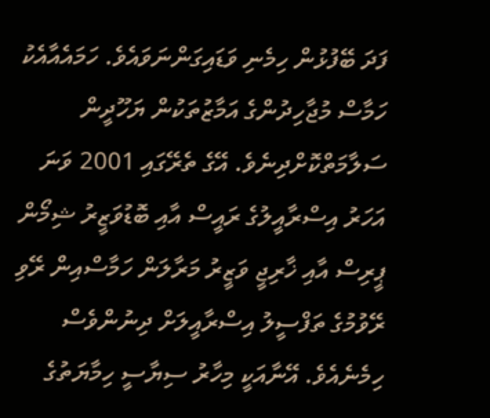ފަދަ ބޭފުޅުން ހިމެނި ވަޑައިގަންނަވައެވެ. ހަމައެއާއެކު ހަމާސް މުޖާހިދުންގެ އަމާޒުތަކުން ޔަހޫދީން ސަލާމަތްކޮށްދިނެވެ. އޭގެ ތެރޭގައި 2001 ވަނަ އަހަރު އިސްރާއީލުގެ ރައީސް އާއި ބޮޑުވަޒީރު ޝިމޯން ޕީރިސް އާއި ޚާރިޖީ ވަޒީރު މަރާލަން ހަމާސްއިން ރޭވި ރޭވުމުގެ ތަފްސީލު އިސްރާއީލަށް ދިނުންވެސް ހިމެނެއެވެ. އޭނާއަކީ މިހާރު ސިޔާސީ ހިމާޔަތުގެ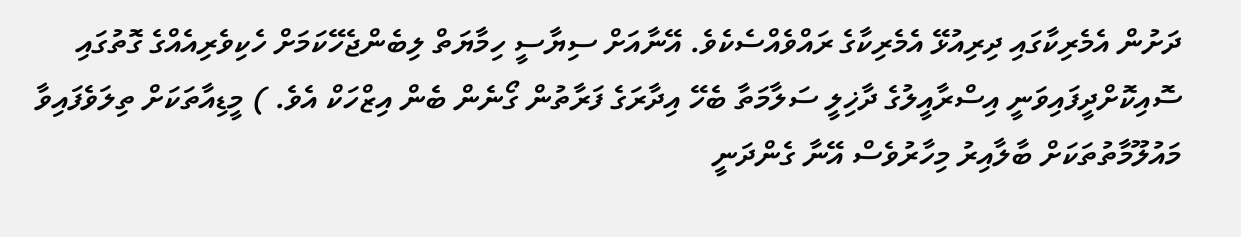ދަށުން އެމެރިކާގައި ދިރިއުޅޭ އެމެރިކާގެ ރައްވެއްސެކެވެ. އޭނާއަށް ސިޔާސީ ހިމާޔަތް ލިބެންޖެހޭކަމަށް ހެކިވެރިއެއްގެ ގޮތުގައި ސޮއިކޮށްދީފައިވަނީ އިސްރާއީލުގެ ދާޚިލީ ސަލާމަތާ ބެހޭ އިދާރަގެ ފަރާތުން ގޯނެން ބެން އިޒްހަކް އެވެ. ) މީޑިއާތަކަށް ތިލަވެފައިވާ މައުލޫމާތުތަކަށް ބާލާއިރު މިހާރުވެސް އޭނާ ގެންދަނީ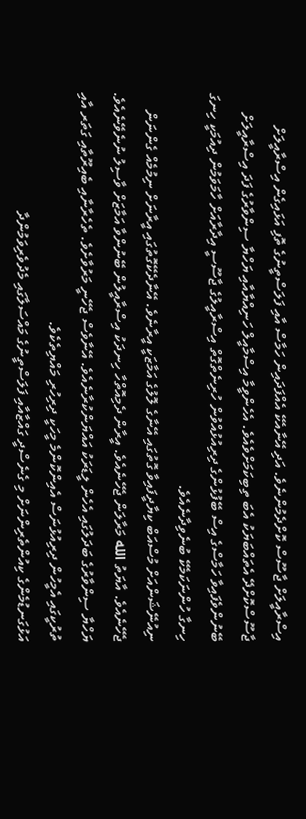އިސްރާއީލަށް ޖާސޫސް ކޮށްދެމުންނެވެ. އަދި އޭނާއެކޭ އެއްފަދައިން ހަމާސް އާއި ފަލަސްތީނުގެ ތޮފި އަޅައިގެން އިސްރާއީލަށް ޖާސޫސްކޮށްދޭ އެތައްބަޔަކު އެބަ ތިބިކަމަށްވެއެވެ. އެހެންވީމާ އިސްމާއީލް ހަނިއްޔާއާއި ޔަހްޔާ ސިންވާރުގެ ފަދަ އިސްރާއީލަށް ބޭނުންވެފައިވާ ހަމާސްގެ އިސް ބޭފުޅުންގެ ދިރިއުޅުއްވުން ހުރިނެތްގޮތް އިސްރާއީލުގެ ޖާސޫސީ އިދާރާއަށް ހާމަވަމުން ދިއުމަކީ ހިނގަ ހިނގާ ހުންނަކަމެކޭ ބުނެވިދާނެއެވެ.
ނިއުނޭޝަންއަށް މުސްއަބް ކިޔާދީފައިވާ ގޮތުގައި އޭނާގެ ލޮލުގެ އަމާޒަކީ އީރާނެވެ. އޭނާދެކޭގޮތުގައި އީރާނަށް ނިމުމެއް ގެންނަން ޖެހޭނެއެވެ. އާޔަތު الله މަރާލަން ޖެހޭނެއެވެ. އީރާން ދެމިއޮތްހާ ހިނދަކު އިސްރާއީލުން ބޭނުންވާ އަމާޒަށް ވާސިލު ނުނެވޭނެއެވެ. ޔަހްޔާ ސިންވާރުގެ ބަދަލުގައި އެހެން ލީޑަރަކު އައްޔަންކުރާނެއެވެ. އޭނާވެސް ޖެހޭނީ މަރުވާށެވެ. ތެހެރާނާއި ބެއިރޫތާއި ގަތަރ އާއި ތުރުކީގައި އެމީހުން ދިރިއުޅުނަސް އެއިންކޮންމެ މީހަކީ ދިރިހުރި މައްޔިތެކެވެ.
އަޅުގަނޑުމެންގެ ކިއުންތެރިންނަށް މި ގެނެސްދީ ގައްޒާއާއި ފަލަސްތީނުގެ މައްސަލާގައި މެދުވެރިވަމުންދާ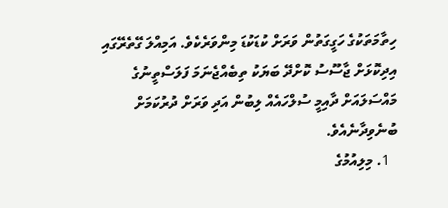ހިތާމަތަކުގެ ހަގީގަތުން ވަރަށް ކުޑަކުޑަ މިންވަރެކެވެ. އަމިއްލަ ގޭތެރޭގައި އިދިކޮޅަށް ޖާސޫސު ކޮށްދޭ ބަޔަކު ތިބެއްޖެނަމަ ފަލަސްތީނުގެ މައްސަލައަށް ދާއިމީ ސުލްހައެއް ލިބުން އަދި ވަރަށް ދުރުކަމަށް ބުނެވިދާނެއެވެ.
  1. މިލިއުމުގެ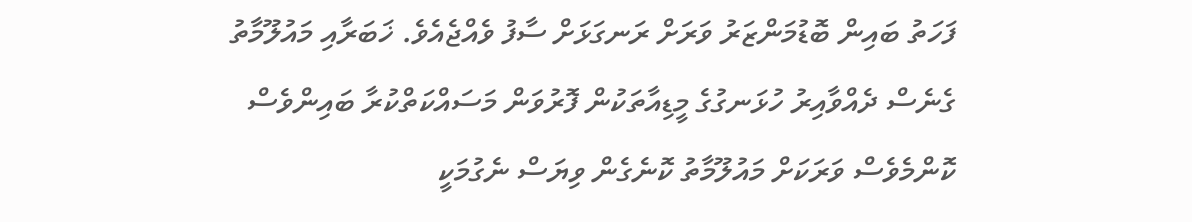ފަހަތު ބައިން ބޮޑުމަންޒަރު ވަރަށް ރަނގަޅަށް ސާފު ވެއްޖެއެވެ. ޚަބަރާއި މައުލޫމާތު ގެނެސް ދެއްވާއިރު ހުޅަނގުގެ މީޑިއާތަކުން ފޮރުވަން މަސައްކަތްކުރާ ބައިންވެސް ކޮންމެވެސް ވަރަކަށް މައުލޫމާތު ކޮނެގެން ވިޔަސް ނެގުމަކީ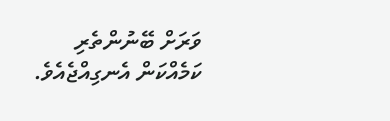ވަރަށް ބޭނުންތެރި ކަމެއްކަން އެނގިއްޖެއެވެ.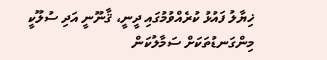ޚިޔާލު ފައުޅު ކުރެއްވުމުގައި ދީނީ، ޤާނޫނީ އަދި ސުލޫކީ މިންގަނޑުތަކަށް ސަމާލުކަން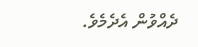ދެއްވުން އެދެމެވެ.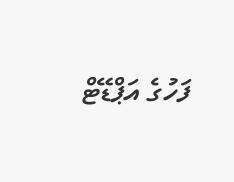ފަހުގެ އަޕްޑޭޓް